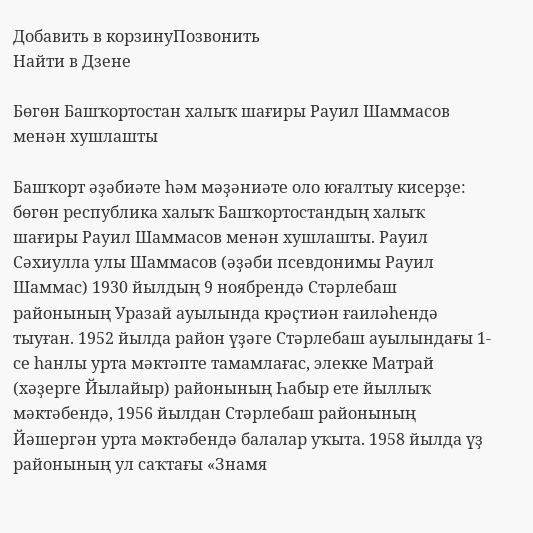Добавить в корзинуПозвонить
Найти в Дзене

Бөгөн Башҡортостан халыҡ шағиры Рауил Шаммасов менән хушлашты

Башҡорт әҙәбиәте һәм мәҙәниәте оло юғалтыу кисерҙе: бөгөн республика халыҡ Башҡортостандың халыҡ шағиры Рауил Шаммасов менән хушлашты. Рауил Сәхиулла улы Шаммасов (әҙәби псевдонимы Рауил Шаммас) 1930 йылдың 9 ноябрендә Стәрлебаш районының Уразай ауылында крәҫтиән ғаиләһендә тыуған. 1952 йылда район үҙәге Стәрлебаш ауылындағы 1-се һанлы урта мәктәпте тамамлағас, элекке Матрай (хәҙерге Йылайыр) районының Һабыр ете йыллыҡ мәктәбендә, 1956 йылдан Стәрлебаш районының Йәшергән урта мәктәбендә балалар уҡыта. 1958 йылда үҙ районының ул саҡтағы «Знамя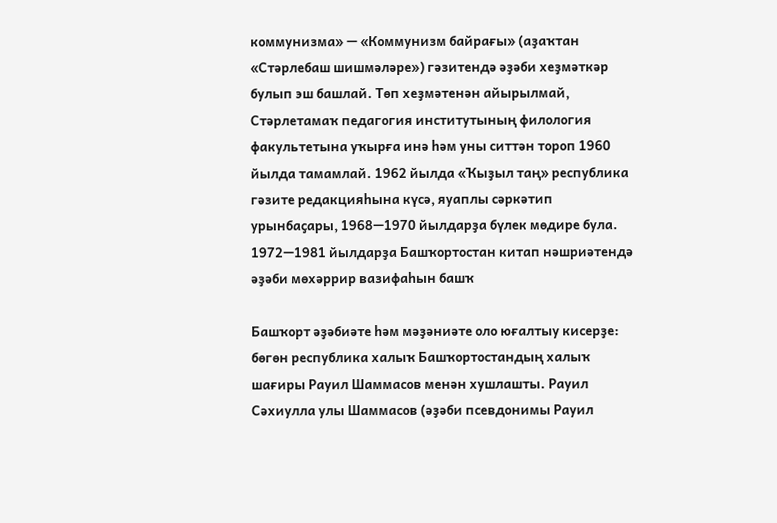коммунизма» — «Коммунизм байрағы» (аҙаҡтан «Стәрлебаш шишмәләре») гәзитендә әҙәби хеҙмәткәр булып эш башлай. Төп хеҙмәтенән айырылмай, Стәрлетамаҡ педагогия институтының филология факультетына уҡырға инә һәм уны ситтән тороп 1960 йылда тамамлай. 1962 йылда «Ҡыҙыл таң» республика гәзите редакцияһына күсә, яуаплы сәркәтип урынбаҫары, 1968—1970 йылдарҙа бүлек мөдире була. 1972—1981 йылдарҙа Башҡортостан китап нәшриәтендә әҙәби мөхәррир вазифаһын башҡ

Башҡорт әҙәбиәте һәм мәҙәниәте оло юғалтыу кисерҙе: бөгөн республика халыҡ Башҡортостандың халыҡ шағиры Рауил Шаммасов менән хушлашты. Рауил Сәхиулла улы Шаммасов (әҙәби псевдонимы Рауил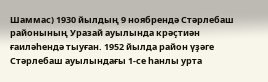Шаммас) 1930 йылдың 9 ноябрендә Стәрлебаш районының Уразай ауылында крәҫтиән ғаиләһендә тыуған. 1952 йылда район үҙәге Стәрлебаш ауылындағы 1-се һанлы урта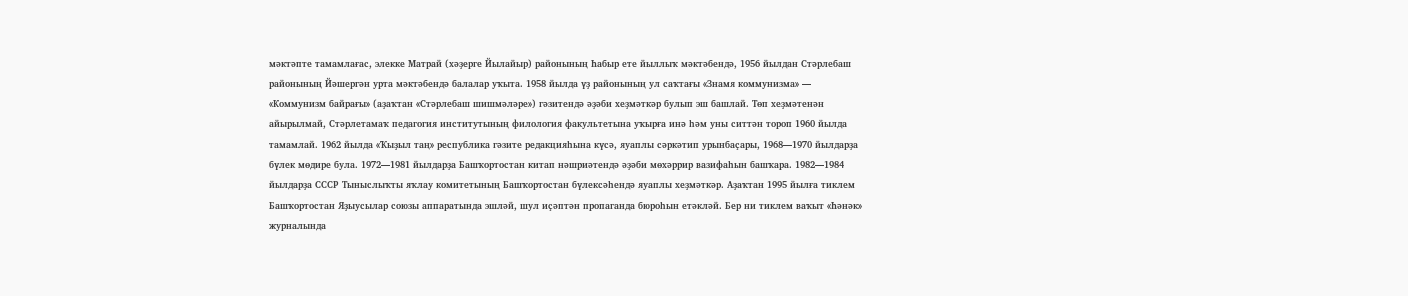мәктәпте тамамлағас, элекке Матрай (хәҙерге Йылайыр) районының Һабыр ете йыллыҡ мәктәбендә, 1956 йылдан Стәрлебаш районының Йәшергән урта мәктәбендә балалар уҡыта. 1958 йылда үҙ районының ул саҡтағы «Знамя коммунизма» — «Коммунизм байрағы» (аҙаҡтан «Стәрлебаш шишмәләре») гәзитендә әҙәби хеҙмәткәр булып эш башлай. Төп хеҙмәтенән айырылмай, Стәрлетамаҡ педагогия институтының филология факультетына уҡырға инә һәм уны ситтән тороп 1960 йылда тамамлай. 1962 йылда «Ҡыҙыл таң» республика гәзите редакцияһына күсә, яуаплы сәркәтип урынбаҫары, 1968—1970 йылдарҙа бүлек мөдире була. 1972—1981 йылдарҙа Башҡортостан китап нәшриәтендә әҙәби мөхәррир вазифаһын башҡара. 1982—1984 йылдарҙа СССР Тыныслыҡты яҡлау комитетының Башҡортостан бүлексәһендә яуаплы хеҙмәткәр. Аҙаҡтан 1995 йылға тиклем Башҡортостан Яҙыусылар союзы аппаратында эшләй, шул иҫәптән пропаганда бюроһын етәкләй. Бер ни тиклем ваҡыт «Һәнәк» журналында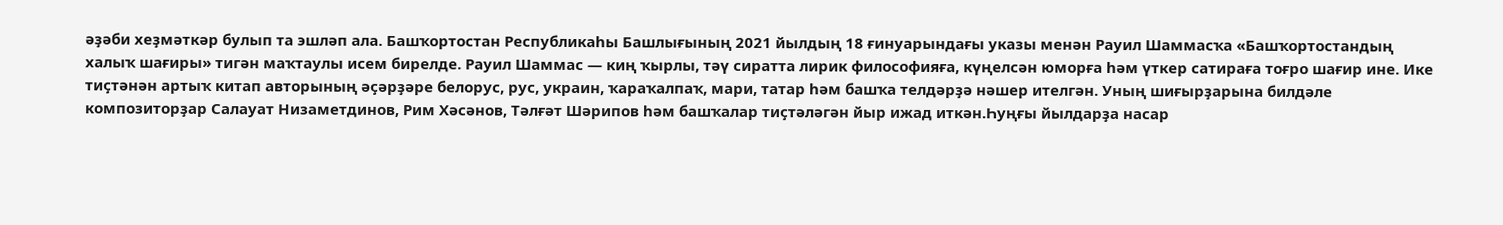әҙәби хеҙмәткәр булып та эшләп ала. Башҡортостан Республикаһы Башлығының 2021 йылдың 18 ғинуарындағы указы менән Рауил Шаммасҡа «Башҡортостандың халыҡ шағиры» тигән маҡтаулы исем бирелде. Рауил Шаммас — киң ҡырлы, тәү сиратта лирик философияға, күңелсән юморға һәм үткер сатираға тоғро шағир ине. Ике тиҫтәнән артыҡ китап авторының әҫәрҙәре белорус, рус, украин, ҡараҡалпаҡ, мари, татар һәм башҡа телдәрҙә нәшер ителгән. Уның шиғырҙарына билдәле композиторҙар Салауат Низаметдинов, Рим Хәсәнов, Тәлғәт Шәрипов һәм башҡалар тиҫтәләгән йыр ижад иткән.Һуңғы йылдарҙа насар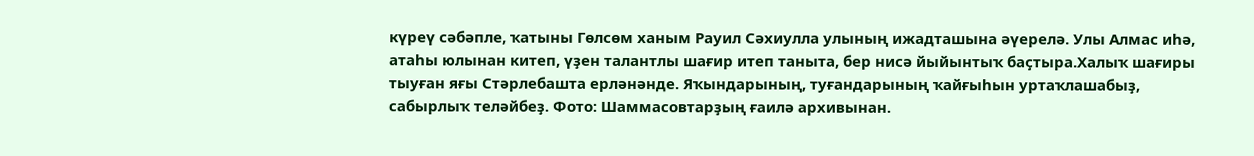күреү сәбәпле, ҡатыны Гөлсөм ханым Рауил Сәхиулла улының ижадташына әүерелә. Улы Алмас иһә, атаһы юлынан китеп, үҙен талантлы шағир итеп таныта, бер нисә йыйынтыҡ баҫтыра.Халыҡ шағиры тыуған яғы Стәрлебашта ерләнәнде. Яҡындарының, туғандарының ҡайғыһын уртаҡлашабыҙ, сабырлыҡ теләйбеҙ. Фото: Шаммасовтарҙың ғаилә архивынан.